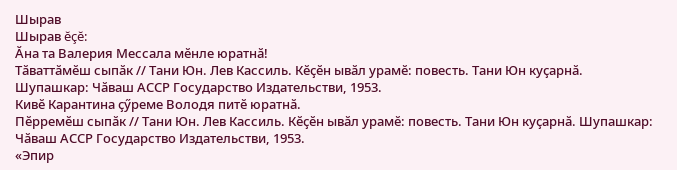Шырав
Шырав ĕçĕ:
Ӑна та Валерия Мессала мӗнле юратнӑ!
Тӑваттӑмӗш сыпӑк // Тани Юн. Лев Кассиль. Кӗҫӗн ывӑл урамӗ: повесть. Тани Юн куҫарнӑ. Шупашкар: Чӑваш АССР Государство Издательстви, 1953.
Кивӗ Карантина ҫӳреме Володя питӗ юратнӑ.
Пӗрремӗш сыпӑк // Тани Юн. Лев Кассиль. Кӗҫӗн ывӑл урамӗ: повесть. Тани Юн куҫарнӑ. Шупашкар: Чӑваш АССР Государство Издательстви, 1953.
«Эпир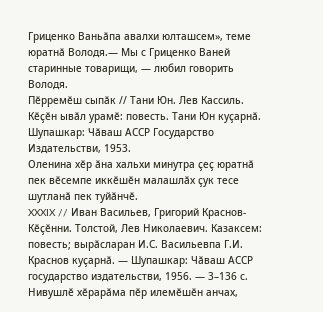Гриценко Ваньӑпа авалхи юлташсем», теме юратнӑ Володя.— Мы с Гриценко Ваней старинные товарищи, — любил говорить Володя.
Пӗрремӗш сыпӑк // Тани Юн. Лев Кассиль. Кӗҫӗн ывӑл урамӗ: повесть. Тани Юн куҫарнӑ. Шупашкар: Чӑваш АССР Государство Издательстви, 1953.
Оленина хӗр ӑна хальхи минутра ҫеҫ юратнӑ пек вӗсемпе иккӗшӗн малашлӑх ҫук тесе шутланӑ пек туйӑнчӗ.
XXXIX // Иван Васильев, Григорий Краснов-Кӗҫӗнни. Толстой, Лев Николаевич. Казаксем: повесть; вырӑсларан И.С. Васильевпа Г.И. Краснов куҫарнӑ. — Шупашкар: Чӑваш АССР государство издательстви, 1956. — 3–136 с.
Нивушлӗ хӗрарӑма пӗр илемӗшӗн анчах,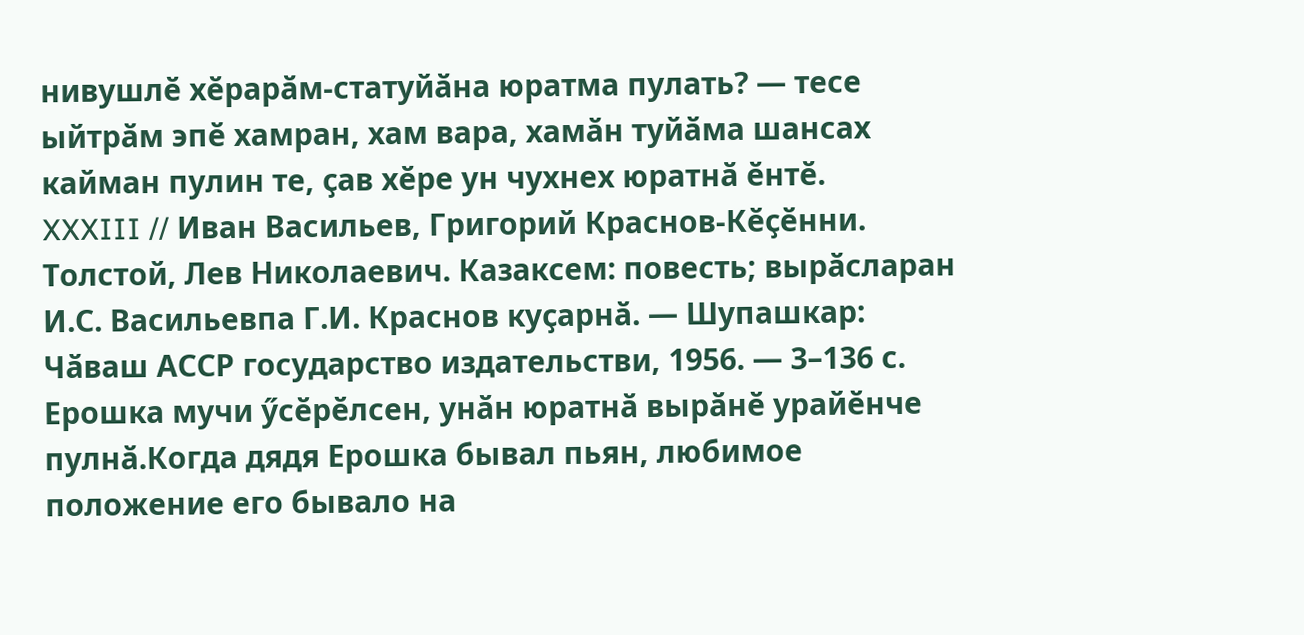нивушлӗ хӗрарӑм-статуйӑна юратма пулать? — тесе ыйтрӑм эпӗ хамран, хам вара, хамӑн туйӑма шансах кайман пулин те, ҫав хӗре ун чухнех юратнӑ ӗнтӗ.
XXXIII // Иван Васильев, Григорий Краснов-Кӗҫӗнни. Толстой, Лев Николаевич. Казаксем: повесть; вырӑсларан И.С. Васильевпа Г.И. Краснов куҫарнӑ. — Шупашкар: Чӑваш АССР государство издательстви, 1956. — 3–136 с.
Ерошка мучи ӳсӗрӗлсен, унӑн юратнӑ вырӑнӗ урайӗнче пулнӑ.Когда дядя Ерошка бывал пьян, любимое положение его бывало на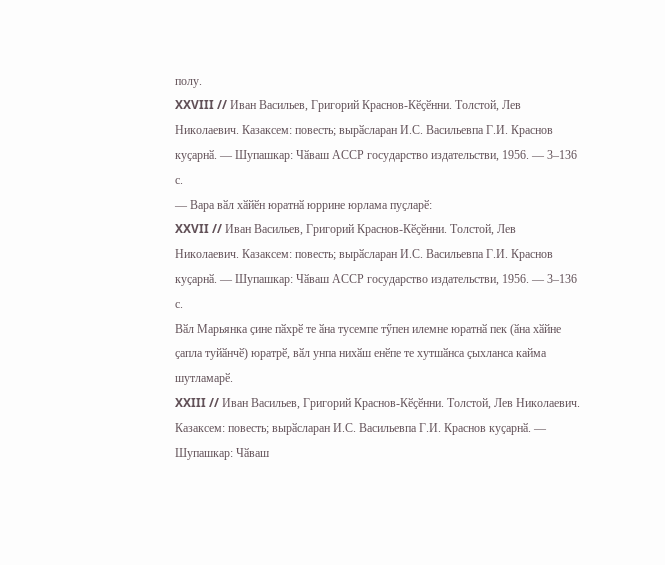полу.
XXVIII // Иван Васильев, Григорий Краснов-Кӗҫӗнни. Толстой, Лев Николаевич. Казаксем: повесть; вырӑсларан И.С. Васильевпа Г.И. Краснов куҫарнӑ. — Шупашкар: Чӑваш АССР государство издательстви, 1956. — 3–136 с.
— Вара вӑл хӑйӗн юратнӑ юррине юрлама пуҫларӗ:
XXVII // Иван Васильев, Григорий Краснов-Кӗҫӗнни. Толстой, Лев Николаевич. Казаксем: повесть; вырӑсларан И.С. Васильевпа Г.И. Краснов куҫарнӑ. — Шупашкар: Чӑваш АССР государство издательстви, 1956. — 3–136 с.
Вӑл Марьянка ҫине пӑхрӗ те ӑна тусемпе тӳпен илемне юратнӑ пек (ӑна хӑйне ҫапла туйӑнчӗ) юратрӗ, вӑл унпа нихӑш енӗпе те хутшӑнса ҫыхланса кайма шутламарӗ.
XXIII // Иван Васильев, Григорий Краснов-Кӗҫӗнни. Толстой, Лев Николаевич. Казаксем: повесть; вырӑсларан И.С. Васильевпа Г.И. Краснов куҫарнӑ. — Шупашкар: Чӑваш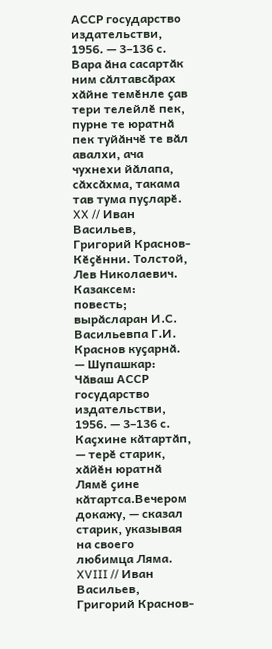АССР государство издательстви, 1956. — 3–136 с.
Вара ӑна сасартӑк ним сӑлтавсӑрах хӑйне темӗнле ҫав тери телейлӗ пек, пурне те юратнӑ пек туйӑнчӗ те вӑл авалхи, ача чухнехи йӑлапа, сӑхсӑхма, такама тав тума пуҫларӗ.
XX // Иван Васильев, Григорий Краснов-Кӗҫӗнни. Толстой, Лев Николаевич. Казаксем: повесть; вырӑсларан И.С. Васильевпа Г.И. Краснов куҫарнӑ. — Шупашкар: Чӑваш АССР государство издательстви, 1956. — 3–136 с.
Каҫхине кӑтартӑп, — терӗ старик, хӑйӗн юратнӑ Лямӗ ҫине кӑтартса.Вечером докажу, — сказал старик, указывая на своего любимца Ляма.
XVIII // Иван Васильев, Григорий Краснов-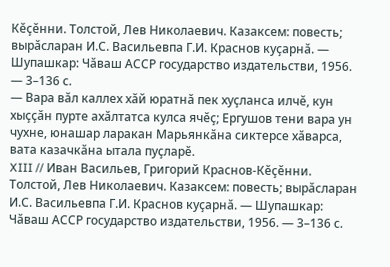Кӗҫӗнни. Толстой, Лев Николаевич. Казаксем: повесть; вырӑсларан И.С. Васильевпа Г.И. Краснов куҫарнӑ. — Шупашкар: Чӑваш АССР государство издательстви, 1956. — 3–136 с.
— Вара вӑл каллех хӑй юратнӑ пек хуҫланса илчӗ, кун хыҫҫӑн пурте ахӑлтатса кулса ячӗҫ; Ергушов тени вара ун чухне, юнашар ларакан Марьянкӑна сиктерсе хӑварса, вата казачкӑна ытала пуҫларӗ.
XIII // Иван Васильев, Григорий Краснов-Кӗҫӗнни. Толстой, Лев Николаевич. Казаксем: повесть; вырӑсларан И.С. Васильевпа Г.И. Краснов куҫарнӑ. — Шупашкар: Чӑваш АССР государство издательстви, 1956. — 3–136 с.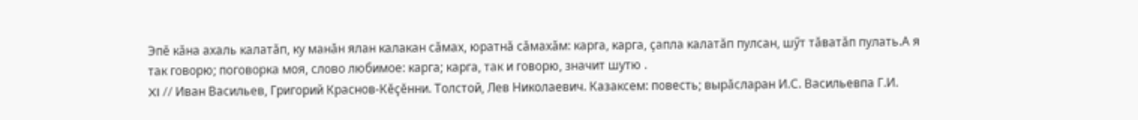Эпӗ кӑна ахаль калатӑп, ку манӑн ялан калакан сӑмах, юратнӑ сӑмахӑм: карга, карга, ҫапла калатӑп пулсан, шӳт тӑватӑп пулать.А я так говорю; поговорка моя, слово любимое: карга; карга, так и говорю, значит шутю .
XI // Иван Васильев, Григорий Краснов-Кӗҫӗнни. Толстой, Лев Николаевич. Казаксем: повесть; вырӑсларан И.С. Васильевпа Г.И.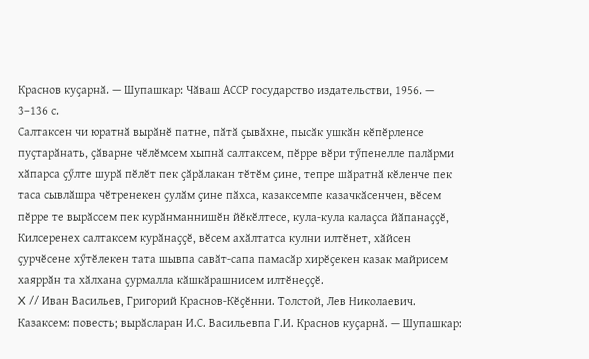Краснов куҫарнӑ. — Шупашкар: Чӑваш АССР государство издательстви, 1956. — 3–136 с.
Салтаксен чи юратнӑ вырӑнӗ патне, пӑтӑ ҫывӑхне, пысӑк ушкӑн кӗпӗрленсе пуҫтарӑнать, ҫӑварне чӗлӗмсем хыпнӑ салтаксем, пӗрре вӗри тӳпенелле палӑрми хӑпарса ҫӳлте шурӑ пӗлӗт пек ҫӑрӑлакан тӗтӗм ҫине, тепре шӑратнӑ кӗленче пек таса сывлӑшра чӗтренекен ҫулӑм ҫине пӑхса, казаксемпе казачкӑсенчен, вӗсем пӗрре те вырӑссем пек курӑнманнишӗн йӗкӗлтесе, кула-кула калаҫса йӑпанаҫҫӗ, Килсеренех салтаксем курӑнаҫҫӗ, вӗсем ахӑлтатса кулни илтӗнет, хӑйсен ҫурчӗсене хӳтӗлекен тата шывпа савӑт-сапа памасӑр хирӗҫекен казак майрисем хаяррӑн та хӑлхана ҫурмалла кӑшкӑрашнисем илтӗнеҫҫӗ.
X // Иван Васильев, Григорий Краснов-Кӗҫӗнни. Толстой, Лев Николаевич. Казаксем: повесть; вырӑсларан И.С. Васильевпа Г.И. Краснов куҫарнӑ. — Шупашкар: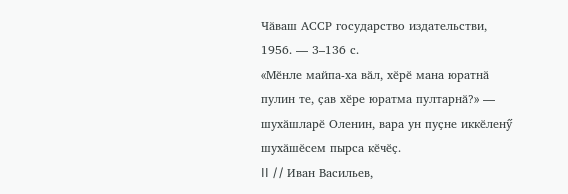Чӑваш АССР государство издательстви, 1956. — 3–136 с.
«Мӗнле майпа-ха вӑл, хӗрӗ мана юратнӑ пулин те, ҫав хӗре юратма пултарнӑ?» — шухӑшларӗ Оленин, вара ун пуҫне иккӗленӳ шухӑшӗсем пырса кӗчӗҫ.
II // Иван Васильев,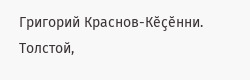Григорий Краснов-Кӗҫӗнни. Толстой,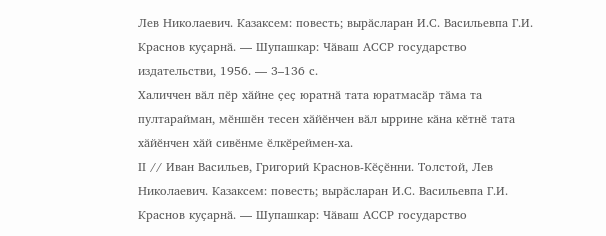Лев Николаевич. Казаксем: повесть; вырӑсларан И.С. Васильевпа Г.И. Краснов куҫарнӑ. — Шупашкар: Чӑваш АССР государство издательстви, 1956. — 3–136 с.
Халиччен вӑл пӗр хӑйне ҫеҫ юратнӑ тата юратмасӑр тӑма та пултарайман, мӗншӗн тесен хӑйӗнчен вӑл ыррине кӑна кӗтнӗ тата хӑйӗнчен хӑй сивӗнме ӗлкӗреймен-ха.
II // Иван Васильев, Григорий Краснов-Кӗҫӗнни. Толстой, Лев Николаевич. Казаксем: повесть; вырӑсларан И.С. Васильевпа Г.И. Краснов куҫарнӑ. — Шупашкар: Чӑваш АССР государство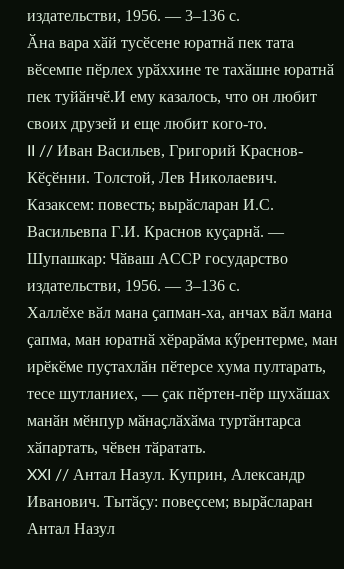издательстви, 1956. — 3–136 с.
Ӑна вара хӑй тусӗсене юратнӑ пек тата вӗсемпе пӗрлех урӑххине те тахӑшне юратнӑ пек туйӑнчӗ.И ему казалось, что он любит своих друзей и еще любит кого-то.
II // Иван Васильев, Григорий Краснов-Кӗҫӗнни. Толстой, Лев Николаевич. Казаксем: повесть; вырӑсларан И.С. Васильевпа Г.И. Краснов куҫарнӑ. — Шупашкар: Чӑваш АССР государство издательстви, 1956. — 3–136 с.
Халлӗхе вӑл мана ҫапман-ха, анчах вӑл мана ҫапма, ман юратнӑ хӗрарӑма кӳрентерме, ман ирӗкӗме пуҫтахлӑн пӗтерсе хума пултарать, тесе шутланиех, — ҫак пӗртен-пӗр шухӑшах манӑн мӗнпур мӑнаҫлӑхӑма туртӑнтарса хӑпартать, чӗвен тӑратать.
XXI // Антал Назул. Куприн, Александр Иванович. Тытӑҫу: повеҫсем; вырӑсларан Антал Назул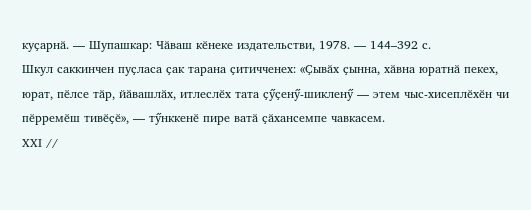куҫарнӑ. — Шупашкар: Чӑваш кӗнеке издательстви, 1978. — 144–392 с.
Шкул саккинчен пуҫласа ҫак тарана ҫитичченех: «Ҫывӑх ҫынна, хӑвна юратнӑ пекех, юрат, пӗлсе тӑр, йӑвашлӑх, итлеслӗх тата ҫӳҫенӳ-шикленӳ — этем чыс-хисеплӗхӗн чи пӗрремӗш тивӗҫӗ», — тӳнккенӗ пире ватӑ ҫӑхансемпе чавкасем.
XXI //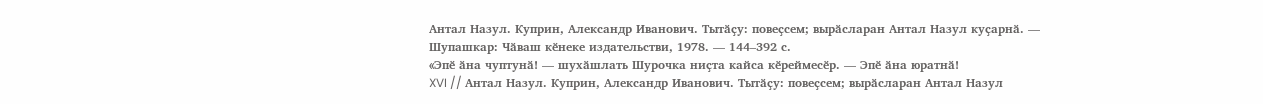Антал Назул. Куприн, Александр Иванович. Тытӑҫу: повеҫсем; вырӑсларан Антал Назул куҫарнӑ. — Шупашкар: Чӑваш кӗнеке издательстви, 1978. — 144–392 с.
«Эпӗ ӑна чуптунӑ! — шухӑшлать Шурочка ниҫта кайса кӗреймесӗр. — Эпӗ ӑна юратнӑ!
XVI // Антал Назул. Куприн, Александр Иванович. Тытӑҫу: повеҫсем; вырӑсларан Антал Назул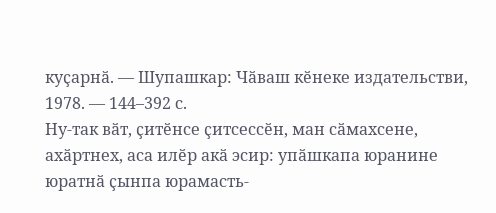куҫарнӑ. — Шупашкар: Чӑваш кӗнеке издательстви, 1978. — 144–392 с.
Ну-так вӑт, ҫитӗнсе ҫитсессӗн, ман сӑмахсене, ахӑртнех, аса илӗр акӑ эсир: упӑшкапа юранине юратнӑ ҫынпа юрамасть-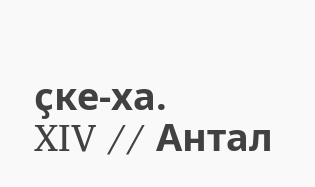ҫке-ха.
XIV // Антал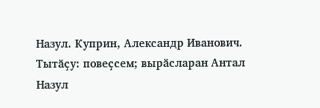Назул. Куприн, Александр Иванович. Тытӑҫу: повеҫсем; вырӑсларан Антал Назул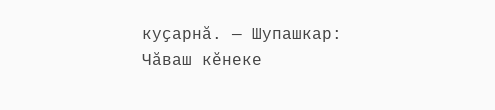куҫарнӑ. — Шупашкар: Чӑваш кӗнеке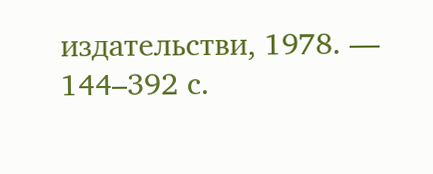издательстви, 1978. — 144–392 с.